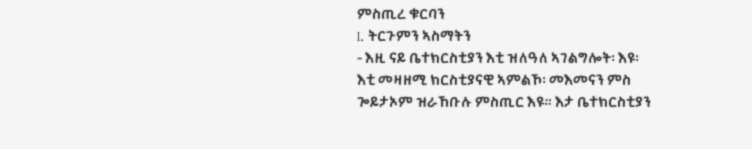ምስጢረ ቁርባን
I. ትርጉምን ኣስማትን
- እዚ ናይ ቤተክርስቲያን እቲ ዝለዓለ ኣገልግሎት፡ እዩ፡ እቲ መዛዘሚ ክርስቲያናዊ ኣምልኾ፡ መእመናን ምስ ጐይታኦም ዝራኸቡሉ ምስጢር እዩ። እታ ቤተክርስቲያን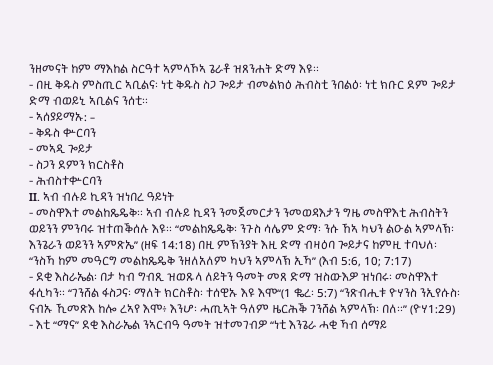ንዘመናት ከም ማእከል ስርዓተ ኣምላኾኣ ጌራቶ ዝጸንሐት ድማ እዩ።
- በዚ ቅዱስ ምስጢር ኣቢልና፡ ነቲ ቅዱስ ስጋ ጐይታ ብመልክዕ ሕብስቲ ንበልዕ፡ ነቲ ክቡር ደም ጐይታ ድማ ብወይኒ ኣቢልና ንሰቲ።
- ኣሰያይማኡ: –
- ቅዱስ ቍርባን
- መኣዲ ጐይታ
- ስጋን ደምን ክርስቶስ
- ሕብስተቍርባን
II. ኣብ ብሉይ ኪዳን ዝነበረ ዓይነት
- መስዋእተ መልከጼዴቅ። ኣብ ብሉይ ኪዳን ንመጀመርታን ንመወዳእታን ግዜ መስዋእቲ ሕብስትን ወይንን ምንባሩ ዝተጠቕሰሉ እዩ። “መልከጼዴቅ፡ ንጉስ ሳሌም ድማ፡ ንሱ ኸኣ ካህን ልዑል ኣምላኽ፡ እንጌራን ወይንን ኣምጽኤ” (ዘፍ 14:18) በዚ ምኽንያት እዚ ድማ ብዛዕባ ጐይታና ከምዚ ተባህለ፡ “ንስኻ ከም መዓርግ መልከጼዴቅ ንዘለአለም ካህን ኣምላኽ ኢኻ” (እብ 5:6, 10; 7:17)
- ደቂ እስራኤል፡ በታ ካብ ግብጺ ዝወጹላ ለይትን ዓመት መጸ ድማ ዝስውእዎ ዝነበሩ፡ መስዋእተ ፋሲካን። “ገንሸል ፋስጋና፡ ማለት ክርስቶስ፡ ተሰዊኡ እዩ እሞ“(1 ቈረ፡ 5:7) “ንጽብሒቱ ዮሃንስ ንኢየሱስ፡ ናብኡ ኺመጽእ ከሎ ረኣየ እሞ፥ እንሆ፡ ሓጢኣት ዓለም ዜርሕቕ ገንሸል ኣምላኽ፡ በለ።” (ዮሃ1:29)
- እቲ “ማና” ደቂ እስራኤል ንኣርብዓ ዓመት ዝተመገብዎ “ነቲ እንጌራ ሓቂ ኻብ ሰማይ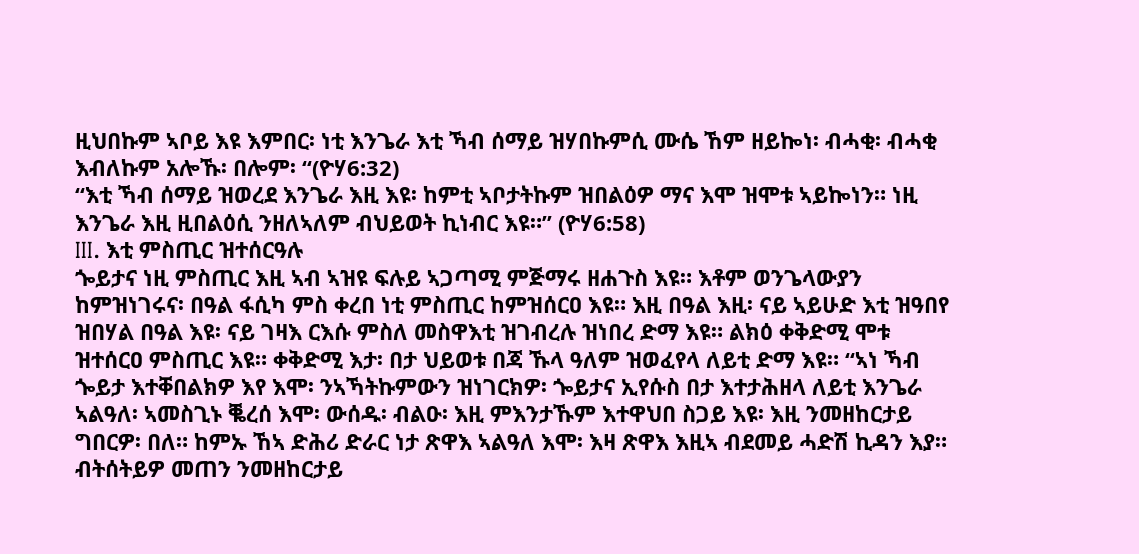ዚህበኩም ኣቦይ እዩ እምበር፡ ነቲ እንጌራ እቲ ኻብ ሰማይ ዝሃበኩምሲ ሙሴ ኸም ዘይኰነ፡ ብሓቂ፡ ብሓቂ እብለኩም አሎኹ፡ በሎም፡ “(ዮሃ6:32)
“እቲ ኻብ ሰማይ ዝወረደ እንጌራ እዚ እዩ፡ ከምቲ ኣቦታትኩም ዝበልዕዎ ማና እሞ ዝሞቱ ኣይኰነን። ነዚ እንጌራ እዚ ዚበልዕሲ ንዘለኣለም ብህይወት ኪነብር እዩ።” (ዮሃ6:58)
III. እቲ ምስጢር ዝተሰርዓሉ
ጐይታና ነዚ ምስጢር እዚ ኣብ ኣዝዩ ፍሉይ ኣጋጣሚ ምጅማሩ ዘሐጉስ እዩ። እቶም ወንጌላውያን ከምዝነገሩና፡ በዓል ፋሲካ ምስ ቀረበ ነቲ ምስጢር ከምዝሰርዐ እዩ። እዚ በዓል እዚ፡ ናይ ኣይሁድ እቲ ዝዓበየ ዝበሃል በዓል እዩ፡ ናይ ገዛእ ርእሱ ምስለ መስዋእቲ ዝገብረሉ ዝነበረ ድማ እዩ። ልክዕ ቀቅድሚ ሞቱ ዝተሰርዐ ምስጢር እዩ። ቀቅድሚ እታ፡ በታ ህይወቱ በጃ ኹላ ዓለም ዝወፈየላ ለይቲ ድማ እዩ። “ኣነ ኻብ ጐይታ እተቐበልክዎ እየ እሞ፡ ንኣኻትኩምውን ዝነገርክዎ፡ ጐይታና ኢየሱስ በታ እተታሕዘላ ለይቲ እንጌራ ኣልዓለ፡ ኣመስጊኑ ቘረሰ እሞ፡ ውሰዱ፡ ብልዑ፡ እዚ ምእንታኹም እተዋህበ ስጋይ እዩ፡ እዚ ንመዘከርታይ ግበርዎ፡ በለ። ከምኡ ኸኣ ድሕሪ ድራር ነታ ጽዋእ ኣልዓለ እሞ፡ እዛ ጽዋእ እዚኣ ብደመይ ሓድሽ ኪዳን እያ። ብትሰትይዎ መጠን ንመዘከርታይ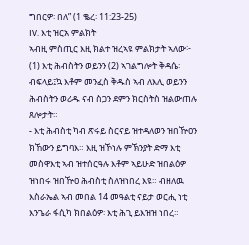ግበርዎ፡ በለ” (1 ቈረ፡ 11:23-25)
IV. እቲ ዝርአ ምልክት
ኣብዚ ምስጢር እዚ ክልተ ዝረኣዩ ምልክታት ኣለው፦ (1) እቲ ሕብስትን ወይንን (2) ኣገልግሎት ቅዳሴ፡ ብፍላይ፤ኳ እቶም መንፈስ ቅዱስ ኣብ ለእሊ ወይንን ሕብስትን ወሪዱ ናብ ስጋን ደምን ክርስትስ ዝልውጠሉ ጸሎታት።
- እቲ ሕብስቲ ካብ ጽሩይ ስርናይ ዝተዳለወን ዝበዅዐን ክኸውን ይግባእ። እዚ ዝኾነሉ ምኽንያት ድማ እቲ መስዋእቲ ኣብ ዝተሰርዓሉ እቶም ኣይሁድ ዝበልዕዎ ዝነበሩ ዝበዅዐ ሕብስቲ ስለዝነበረ እዩ። ብዘለዉ እስራኤል ኣብ መበል 14 መዓልቲ ናይታ ወርሒ ነቲ እንጌራ ፋሲካ ክበልዕዎ፡ እቲ ሕጊ ይእዝዝ ነበረ።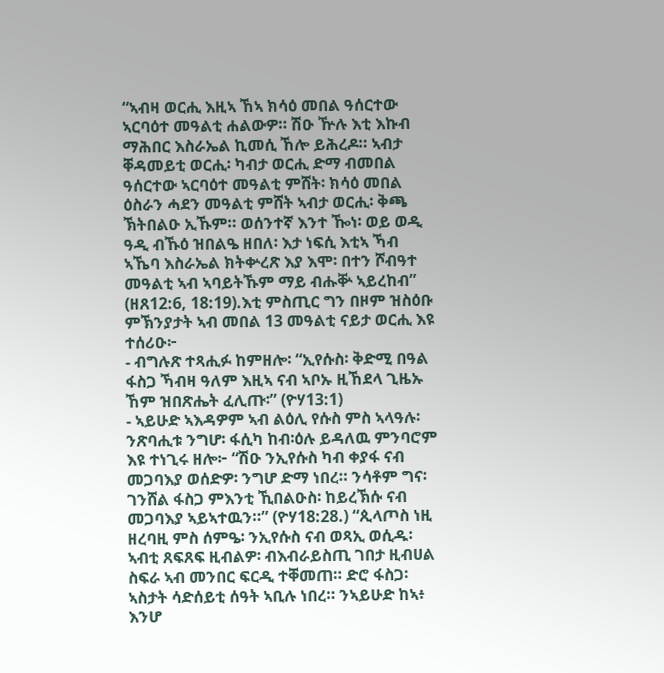“ኣብዛ ወርሒ እዚኣ ኸኣ ክሳዕ መበል ዓሰርተው ኣርባዕተ መዓልቲ ሐልውዎ። ሽዑ ዅሉ እቲ እኩብ ማሕበር እስራኤል ኪመሲ ኸሎ ይሕረዶ። ኣብታ ቐዳመይቲ ወርሒ፡ ካብታ ወርሒ ድማ ብመበል ዓሰርተው ኣርባዕተ መዓልቲ ምሸት፡ ክሳዕ መበል ዕስራን ሓደን መዓልቲ ምሸት ኣብታ ወርሒ፡ ቅጫ ኽትበልዑ ኢኹም። ወሰንተኛ እንተ ዀነ፡ ወይ ወዲ ዓዲ ብኹዕ ዝበልዔ ዘበለ፡ እታ ነፍሲ እቲኣ ኻብ ኣኼባ እስራኤል ክትቍረጽ እያ እሞ፡ በተን ሾብዓተ መዓልቲ ኣብ ኣባይትኹም ማይ ብሑቝ ኣይረከብ” (ዘጸ12:6, 18:19).እቲ ምስጢር ግን በዞም ዝስዕቡ ምኽንያታት ኣብ መበል 13 መዓልቲ ናይታ ወርሒ እዩ ተሰሪዑ፦
- ብግሉጽ ተጻሒፉ ከምዘሎ፡ “ኢየሱስ፡ ቅድሚ በዓል ፋስጋ ኻብዛ ዓለም እዚኣ ናብ ኣቦኡ ዚኸደላ ጊዜኡ ኸም ዝበጽሔት ፈሊጡ፡” (ዮሃ13:1)
- ኣይሁድ ኣእዳዎም ኣብ ልዕሊ የሱስ ምስ ኣላዓሉ፡ ንጽባሒቱ ንግሆ፡ ፋሲካ ከብ፡ዕሉ ይዳለዉ ምንባሮም እዩ ተነጊሩ ዘሎ፦ “ሽዑ ንኢየሱስ ካብ ቀያፋ ናብ መጋባእያ ወሰድዎ፡ ንግሆ ድማ ነበረ። ንሳቶም ግና፡ ገንሸል ፋስጋ ምእንቲ ኺበልዑስ፡ ከይረኽሱ ናብ መጋባእያ ኣይኣተዉን።” (ዮሃ18:28.) “ጲላጦስ ነዚ ዘረባዚ ምስ ሰምዔ፡ ንኢየሱስ ናብ ወጻኢ ወሲዱ፡ ኣብቲ ጸፍጸፍ ዚብልዎ፡ ብእብራይስጢ ገበታ ዚብሀል ስፍራ ኣብ መንበር ፍርዲ ተቐመጠ። ድሮ ፋስጋ፡ ኣስታት ሳድሰይቲ ሰዓት ኣቢሉ ነበረ። ንኣይሁድ ከኣ፥ እንሆ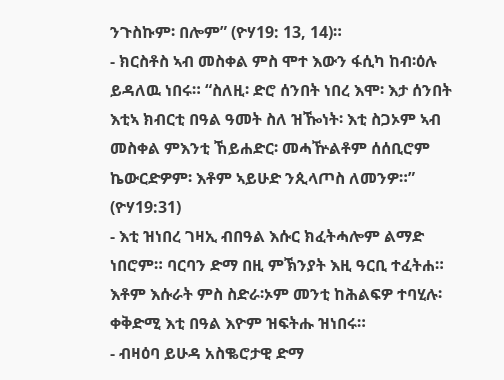ንጉስኩም፡ በሎም” (ዮሃ19: 13, 14)።
- ክርስቶስ ኣብ መስቀል ምስ ሞተ እውን ፋሲካ ከብ፡ዕሉ ይዳለዉ ነበሩ። “ስለዚ፡ ድሮ ሰንበት ነበረ እሞ፡ እታ ሰንበት እቲኣ ክብርቲ በዓል ዓመት ስለ ዝዀነት፡ እቲ ስጋኦም ኣብ መስቀል ምእንቲ ኸይሐድር፡ መሓዅልቶም ሰሰቢሮም ኬውርድዎም፡ እቶም ኣይሁድ ንጲላጦስ ለመንዎ።” (ዮሃ19:31)
- እቲ ዝነበረ ገዛኢ ብበዓል እሱር ክፈትሓሎም ልማድ ነበሮም። ባርባን ድማ በዚ ምኽንያት እዚ ዓርቢ ተፈትሐ። እቶም እሱራት ምስ ስድራ፡ኦም መንቲ ከሕልፍዎ ተባሂሉ፡ ቀቅድሚ እቲ በዓል እዮም ዝፍትሑ ዝነበሩ።
- ብዛዕባ ይሁዳ አስቈሮታዊ ድማ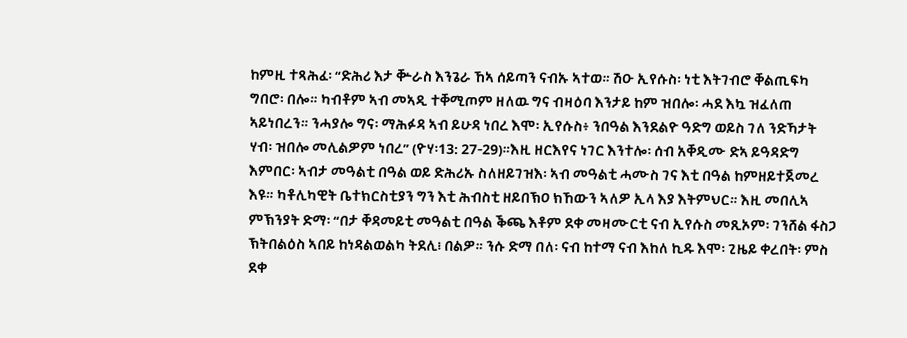ከምዚ ተጻሕፈ፡ “ድሕሪ እታ ቝራስ እንጌራ ኸኣ ሰይጣን ናብኡ ኣተወ። ሽዑ ኢየሱስ፡ ነቲ እትገብሮ ቐልጢፍካ ግበሮ፡ በሎ። ካብቶም ኣብ መኣዲ ተቐሚጦም ዘለዉ ግና ብዛዕባ እንታይ ከም ዝበሎ፡ ሓደ እኳ ዝፈለጠ ኣይነበረን። ንሓያሎ ግና፡ ማሕፉዳ ኣብ ይሁዳ ነበረ እሞ፡ ኢየሱስ፥ ንበዓል እንደልዮ ዓድግ ወይስ ገለ ንድኻታት ሃብ፡ ዝበሎ መሊልዎም ነበረ” (ዮሃ፡13: 27-29)።እዚ ዘርእየና ነገር እንተሎ፡ ሰብ አቐዲሙ ድኣ ይዓዳድግ እምበር፡ ኣብታ መዓልቲ በዓል ወይ ድሕሪኡ ስለዘይገዝእ፡ ኣብ መዓልቲ ሓሙስ ገና እቲ በዓል ከምዘይተጀመረ እዩ። ካቶሊካዊት ቤተክርስቲያን ግን እቲ ሕብስቲ ዘይበኽዐ ክኸውን ኣለዎ ኢላ እያ እትምህር። እዚ መበሊኣ ምኽንያት ድማ፡ “በታ ቐዳመይቲ መዓልቲ በዓል ቕጫ እቶም ደቀ መዛሙርቲ ናብ ኢየሱስ መጺኦም፡ ገንሸል ፋስጋ ኽትበልዕስ ኣበይ ከነዳልወልካ ትደሊ፧ በልዎ። ንሱ ድማ በለ፡ ናብ ከተማ ናብ እከለ ኪዱ እሞ፡ ጊዜይ ቀረበት፡ ምስ ደቀ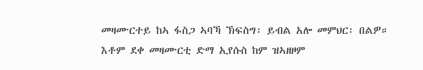መዛሙርተይ ከኣ ፋስጋ ኣባኻ ኽፍስግ፡ ይብል አሎ መምህር፡ በልዎ። እቶም ደቀ መዛሙርቲ ድማ ኢየሱስ ከም ዝኣዘዞም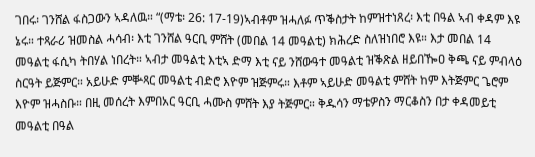ገበሩ፡ ገንሸል ፋስጋውን ኣዳለዉ። “(ማቴ፡ 26: 17-19)ኣብቶም ዝሓለፉ ጥቕስታት ከምዝተነጸረ፡ እቲ በዓል ኣብ ቀዳም እዩ ኔሩ። ተጻራሪ ዝመስል ሓሳብ፡ እቲ ገንሸል ዓርቢ ምሸት (መበል 14 መዓልቲ) ክሕረድ ስለዝነበሮ እዩ። እታ መበል 14 መዓልቲ ፋሲካ ትበሃል ነበረት። ኣብታ መዓልቲ እቲኣ ድማ እቲ ናይ ንሸውዓተ መዓልቲ ዝቕጽል ዘይበዀዐ ቅጫ ናይ ምብላዕ ስርዓት ይጅምር። አይሁድ ምቝጻር መዓልቲ ብድሮ እዮም ዝጅምሩ። እቶም ኣይሁድ መዓልቲ ምሸት ከም እትጅምር ጌሮም እዮም ዝሓስቡ። በዚ መሰረት እምበአር ዓርቢ ሓሙስ ምሸት እያ ትጅምር። ቅዱሳን ማቴዎስን ማርቆስን በታ ቀዳመይቲ መዓልቲ በዓል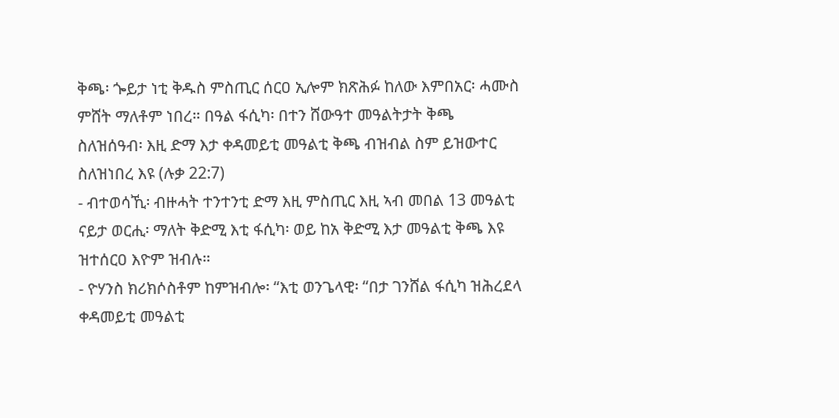ቅጫ፡ ጐይታ ነቲ ቅዱስ ምስጢር ሰርዐ ኢሎም ክጽሕፉ ከለው እምበአር፡ ሓሙስ ምሸት ማለቶም ነበረ። በዓል ፋሲካ፡ በተን ሸውዓተ መዓልትታት ቅጫ ስለዝሰዓብ፡ እዚ ድማ እታ ቀዳመይቲ መዓልቲ ቅጫ ብዝብል ስም ይዝውተር ስለዝነበረ እዩ (ሉቃ 22:7)
- ብተወሳኺ፡ ብዙሓት ተንተንቲ ድማ እዚ ምስጢር እዚ ኣብ መበል 13 መዓልቲ ናይታ ወርሒ፡ ማለት ቅድሚ እቲ ፋሲካ፡ ወይ ከአ ቅድሚ እታ መዓልቲ ቅጫ እዩ ዝተሰርዐ እዮም ዝብሉ።
- ዮሃንስ ክሪክሶስቶም ከምዝብሎ፡ “እቲ ወንጌላዊ፡ “በታ ገንሸል ፋሲካ ዝሕረደላ ቀዳመይቲ መዓልቲ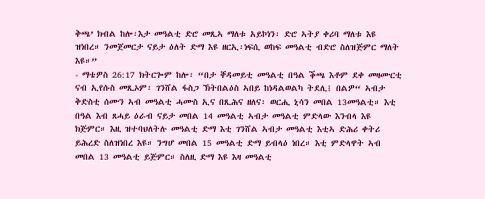ቅጫ’ ክብል ከሎ፡እታ መዓልቲ ድሮ መጺኣ ማለቱ አይኮነን፡ ድሮ ኣትያ ቀሪባ ማለቱ እዩ ዝነበረ። ንመጀመርታ ናይታ ዕለት ድማ እዩ ዘርኢ፡ነፍሲ ወከፍ መዓልቲ ብድሮ ስለዝጅምር ማለት እዩ።”
- ማቴዎስ 26:17 ክትርጐም ከሎ፡ “በታ ቐዳመይቲ መዓልቲ በዓል ቕጫ እቶም ደቀ መዛሙርቲ ናብ ኢየሱስ መጺኦም፡ ገንሸል ፋስጋ ኽትበልዕስ ኣበይ ከነዳልወልካ ትደሊ፧ በልዎ“ ኣብታ ቅድስቲ ሰሙን ኣብ መዓልቲ ሓሙስ ኢና በጺሕና ዘለና፡ ወርሒ ኒሳን መበል 13መዓልቲ። እቲ በዓል እብ ጸሓይ ዕራብ ናይታ መበል 14 መዓልቲ ኣብታ መዓልቲ ምድላው እንብላ እዩ ክጅምር። እዚ ዝተባህለትሉ መዓልቲ ድማ እቲ ገንሸል ኣብታ መዓልቲ እቲኣ ድሕሪ ቀትሪ ይሕረድ ስለዝነበረ እዩ። ንግሆ መበል 15 መዓልቲ ድማ ይብላዕ ነበረ። እቲ ምድላዋት ኣብ መበል 13 መዓልቲ ይጅምር። ስለዚ ድማ እዩ እዛ መዓልቲ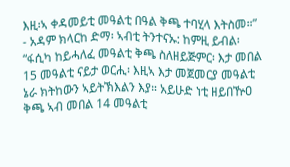እዚ፡ኣ ቀዳመይቲ መዓልቲ በዓል ቅጫ ተባሂላ እትስመ።”
- አዳም ክላርከ ድማ፡ ኣብቲ ትንተናኡ: ከምዚ ይብል፡ “ፋሲካ ከይሓለፈ መዓልቲ ቅጫ ስለዘይጅምር፡ እታ መበል 15 መዓልቲ ናይታ ወርሒ፡ እዚኣ እታ መጀመርያ መዓልቲ ኔራ ክትከውን ኣይትኽእልን እያ። አይሁድ ነቲ ዘይበዅዐ ቅጫ ኣብ መበል 14 መዓልቲ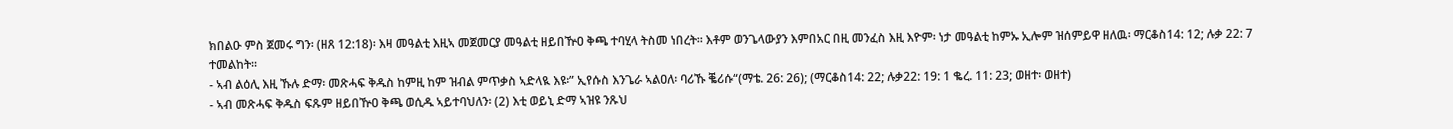ክበልዑ ምስ ጀመሩ ግን፡ (ዘጸ 12:18)፡ እዛ መዓልቲ እዚኣ መጀመርያ መዓልቲ ዘይበዅዐ ቅጫ ተባሂላ ትስመ ነበረት። እቶም ወንጌላውያን እምበአር በዚ መንፈስ እዚ እዮም፡ ነታ መዓልቲ ከምኡ ኢሎም ዝሰምይዋ ዘለዉ፡ ማርቆስ14: 12; ሉቃ 22: 7 ተመልከት።
- ኣብ ልዕሊ እዚ ኹሉ ድማ፡ መጽሓፍ ቅዱስ ከምዚ ከም ዝብል ምጥቃስ ኣድላዪ እዩ፡” ኢየሱስ እንጌራ ኣልዐለ፡ ባሪኹ ቘሪሱ“(ማቴ. 26: 26); (ማርቆስ14: 22; ሉቃ22: 19: 1 ቈረ. 11: 23; ወዘተ፡ ወዘተ)
- ኣብ መጽሓፍ ቅዱስ ፍጹም ዘይበዅዐ ቅጫ ወሲዱ ኣይተባህለን፡ (2) እቲ ወይኒ ድማ ኣዝዩ ንጹህ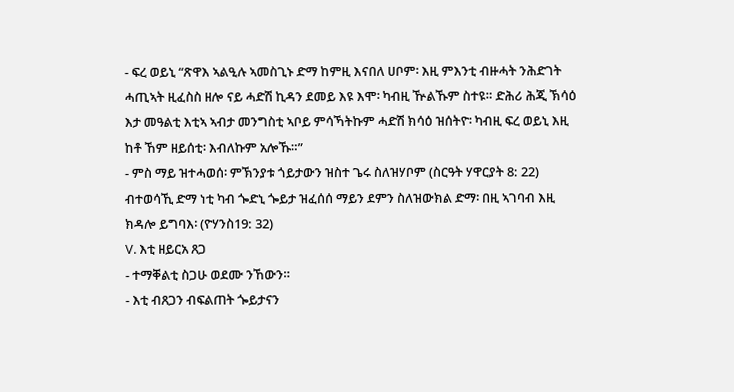- ፍረ ወይኒ “ጽዋእ ኣልዒሉ ኣመስጊኑ ድማ ከምዚ እናበለ ሀቦም፡ እዚ ምእንቲ ብዙሓት ንሕድገት ሓጢኣት ዚፈስስ ዘሎ ናይ ሓድሽ ኪዳን ደመይ እዩ እሞ፡ ካብዚ ዅልኹም ስተዩ። ድሕሪ ሕጂ ኽሳዕ እታ መዓልቲ እቲኣ ኣብታ መንግስቲ ኣቦይ ምሳኻትኩም ሓድሽ ክሳዕ ዝሰትዮ፡ ካብዚ ፍረ ወይኒ እዚ ከቶ ኸም ዘይሰቲ፡ እብለኩም አሎኹ።”
- ምስ ማይ ዝተሓወሰ፡ ምኽንያቱ ጎይታውን ዝስተ ጌሩ ስለዝሃቦም (ስርዓት ሃዋርያት 8: 22) ብተወሳኺ ድማ ነቲ ካብ ጐድኒ ጐይታ ዝፈሰሰ ማይን ደምን ስለዝውክል ድማ፡ በዚ ኣገባብ እዚ ክዳሎ ይግባእ፡ (ዮሃንስ19: 32)
V. እቲ ዘይርአ ጸጋ
- ተማቐልቲ ስጋሁ ወደሙ ንኸውን።
- እቲ ብጸጋን ብፍልጠት ጐይታናን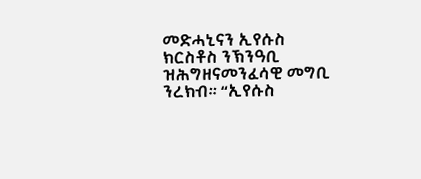መድሓኒናን ኢየሱስ ክርስቶስ ንኽንዓቢ ዝሕግዘናመንፈሳዊ መግቢ ንረክብ። “ኢየሱስ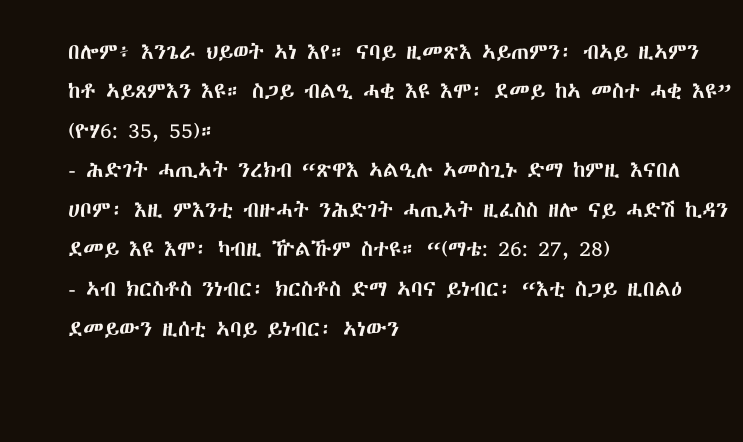በሎም፥ እንጌራ ህይወት ኣነ እየ። ናባይ ዚመጽእ ኣይጠምን፡ ብኣይ ዚኣምን ከቶ ኣይጸምእን እዩ። ስጋይ ብልዒ ሓቂ እዩ እሞ፡ ደመይ ከኣ መስተ ሓቂ እዩ” (ዮሃ6: 35, 55)።
- ሕድገት ሓጢኣት ንረክብ “ጽዋእ ኣልዒሉ ኣመስጊኑ ድማ ከምዚ እናበለ ሀቦም፡ እዚ ምእንቲ ብዙሓት ንሕድገት ሓጢኣት ዚፈስስ ዘሎ ናይ ሓድሽ ኪዳን ደመይ እዩ እሞ፡ ካብዚ ዅልኹም ስተዩ። “(ማቴ: 26: 27, 28)
- ኣብ ክርስቶስ ንነብር፡ ክርስቶስ ድማ ኣባና ይነብር፡ “እቲ ስጋይ ዚበልዕ ደመይውን ዚሰቲ ኣባይ ይነብር፡ ኣነውን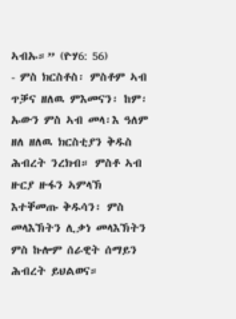ኣብኡ።” (ዮሃ6: 56)
- ምስ ክርስቶስ፡ ምስቶም ኣብ ጥቓና ዘለዉ ምእመናን፡ ከም፡ኡውን ምስ ኣብ መላ፡እ ዓለም ዘለ ዘለዉ ክርስቲያን ቅዱስ ሕብረት ንረክብ። ምስቶ ኣብ ዙርያ ዙፋን ኣምላኽ እተቐመጡ ቅዱሳን፡ ምስ መላእኽትን ሊቃነ መላእኽትን ምስ ኩሎም ሰራዊት ሰማይን ሕብረት ይህልወና።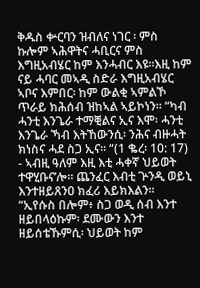ቅዱስ ቍርባን ዝብለና ነገር ፡ ምስ ኩሎም ኣሕዋትና ሓቢርና ምስ እግዚአብሄር ከም እንሓብር እዩ።እዚ ከም ናይ ሓባር መኣዲ ስድራ እግዚአብሄር ኣቦና እምበር፡ ከም ውልቂ ኣምልኾ ጥራይ ክሕሰብ ዝከኣል ኣይኮነን። “ካብ ሓንቲ እንጌራ ተማቒልና ኢና እሞ፡ ሓንቲ እንጌራ ኻብ እትኸውንሲ፡ ንሕና ብዙሓት ክነስና ሓደ ስጋ ኢና። “(1 ቈረ፡ 10: 17)
- ኣብዚ ዓለም እዚ እቲ ሓቀኛ ህይወት ተዋሂቡና’ሎ። ጨንፈር እብቲ ጕንዲ ወይኒ እንተዘይጸንዐ ክፈሪ እይክእልን። “ኢየሱስ በሎም፥ ስጋ ወዲ ሰብ እንተ ዘይበላዕኩም፡ ደሙውን እንተ ዘይሰቴኹምሲ፡ ህይወት ከም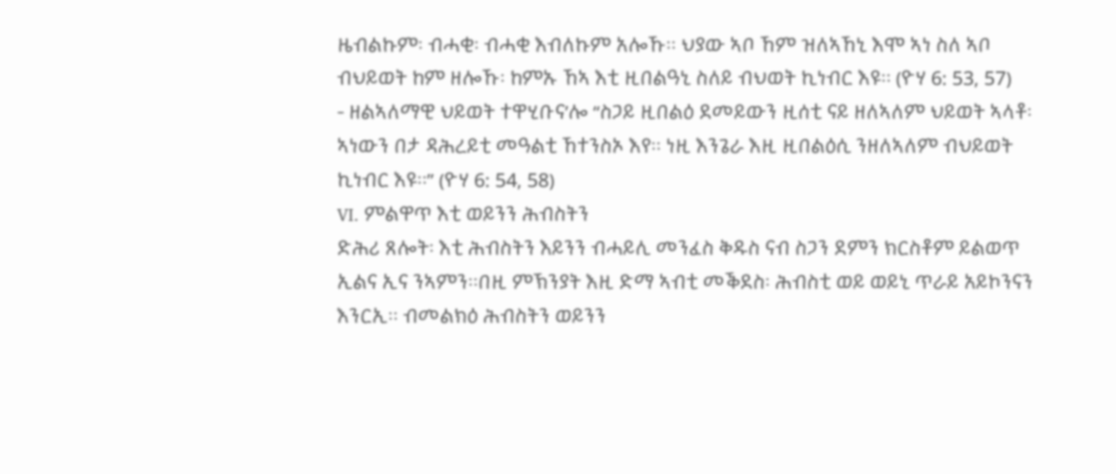ዜብልኩም፡ ብሓቂ፡ ብሓቂ እብለኩም አሎኹ። ህያው ኣቦ ኸም ዝለኣኸኒ እሞ ኣነ ስለ ኣቦ ብህይወት ከም ዘሎኹ፡ ከምኡ ኸኣ እቲ ዚበልዓኒ ስለይ ብህወት ኪነብር እዩ። (ዮሃ 6: 53, 57)
- ዘልኣለማዊ ህይወት ተዋሂቡና’ሎ “ስጋይ ዚበልዕ ደመይውን ዚሰቲ ናይ ዘለኣለም ህይወት ኣላቶ፡ ኣነውን በታ ዳሕረይቲ መዓልቲ ኸተንስኦ እየ። ነዚ እንጌራ እዚ ዚበልዕሲ ንዘለኣለም ብህይወት ኪነብር እዩ።” (ዮሃ 6: 54, 58)
VI. ምልዋጥ እቲ ወይንን ሕብስትን
ድሕሪ ጸሎት፡ እቲ ሕብስትን እይንን ብሓይሊ መንፈስ ቅዱስ ናብ ስጋን ደምን ክርስቶም ይልወጥ ኢልና ኢና ንኣምን።በዚ ምኽንያት እዚ ድማ ኣብቲ መቕደስ፡ ሕብስቲ ወይ ወይኒ ጥራይ አይኮንናን እንርኢ። ብመልክዕ ሕብስትን ወይንን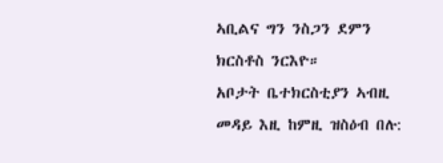ኣቢልና ግን ንስጋን ደምን ክርስቶስ ንርእዮ።
አቦታት ቤተክርስቲያን ኣብዚ መዳይ እዚ ከምዚ ዝስዕብ በሉ: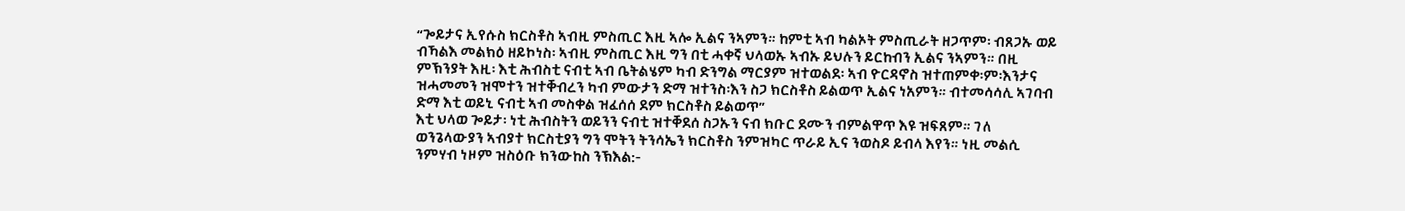“ጐይታና ኢየሱስ ክርስቶስ ኣብዚ ምስጢር እዚ ኣሎ ኢልና ንኣምን። ከምቲ ኣብ ካልኦት ምስጢራት ዘጋጥም፡ ብጸጋኡ ወይ ብኻልእ መልክዕ ዘይኮነስ፡ ኣብዚ ምስጢር እዚ ግን በቲ ሓቀኛ ህላወኡ ኣብኡ ይህሉን ይርከብን ኢልና ንኣምን። በዚ ምኽንያት እዚ፡ እቲ ሕብስቲ ናብቲ ኣብ ቤትልሄም ካብ ድንግል ማርያም ዝተወልደ፡ ኣብ ዮርዳኖስ ዝተጠምቀ፡ም፡እንታና ዝሓመመን ዝሞተን ዝተቐብረን ካብ ምውታን ድማ ዝተንስ፡እን ስጋ ክርስቶስ ይልወጥ ኢልና ነአምን። ብተመሳሳሊ ኣገባብ ድማ እቲ ወይኒ ናብቲ ኣብ መስቀል ዝፈሰሰ ደም ክርስቶስ ይልወጥ”
እቲ ህላወ ጐይታ፡ ነቲ ሕብስትን ወይንን ናብቲ ዝተቐደሰ ስጋኡን ናብ ክቡር ደሙን ብምልዋጥ እዩ ዝፍጸም። ገለ ወንጌላውያን ኣብያተ ክርስቲያን ግን ሞትን ትንሳኤን ክርስቶስ ንምዝካር ጥራይ ኢና ንወስዶ ይብላ እየን። ነዚ መልሲ ንምሃብ ነዞም ዝስዕቡ ክንውከስ ንኽእል:-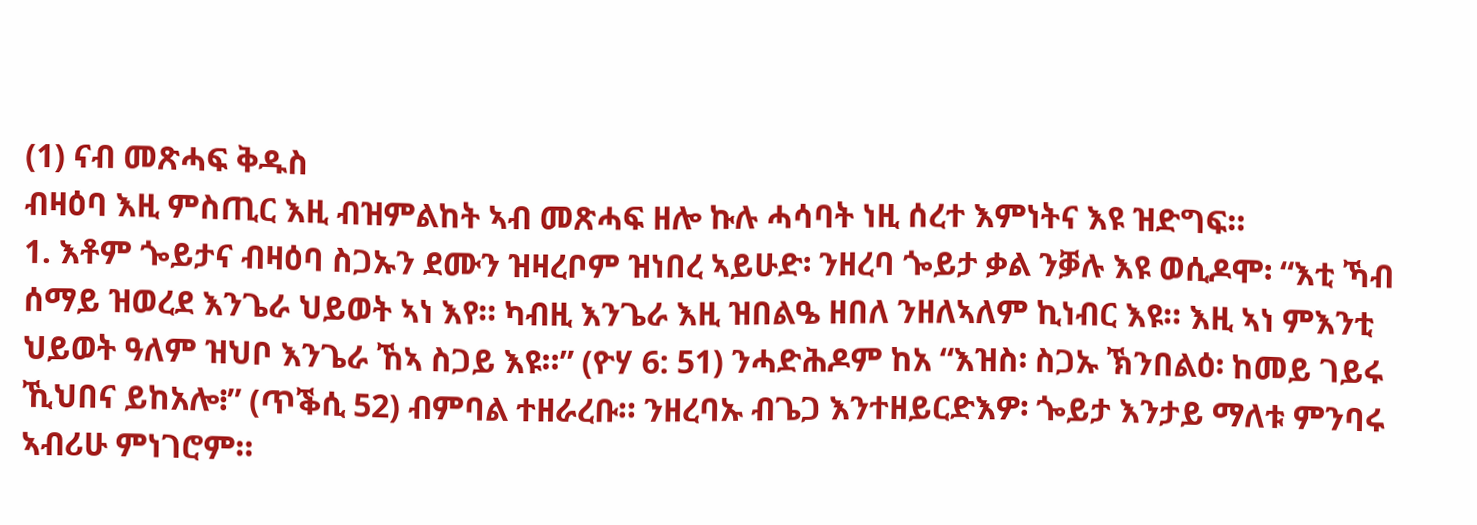(1) ናብ መጽሓፍ ቅዱስ
ብዛዕባ እዚ ምስጢር እዚ ብዝምልከት ኣብ መጽሓፍ ዘሎ ኩሉ ሓሳባት ነዚ ሰረተ እምነትና እዩ ዝድግፍ።
1. እቶም ጐይታና ብዛዕባ ስጋኡን ደሙን ዝዛረቦም ዝነበረ ኣይሁድ፡ ንዘረባ ጐይታ ቃል ንቓሉ እዩ ወሲዶሞ፡ “እቲ ኻብ ሰማይ ዝወረደ እንጌራ ህይወት ኣነ እየ። ካብዚ እንጌራ እዚ ዝበልዔ ዘበለ ንዘለኣለም ኪነብር እዩ። እዚ ኣነ ምእንቲ ህይወት ዓለም ዝህቦ እንጌራ ኸኣ ስጋይ እዩ።” (ዮሃ 6: 51) ንሓድሕዶም ከአ “እዝስ፡ ስጋኡ ኽንበልዕ፡ ከመይ ገይሩ ኺህበና ይከአሎ፧” (ጥቕሲ 52) ብምባል ተዘራረቡ። ንዘረባኡ ብጌጋ እንተዘይርድእዎ፡ ጐይታ እንታይ ማለቱ ምንባሩ ኣብሪሁ ምነገሮም።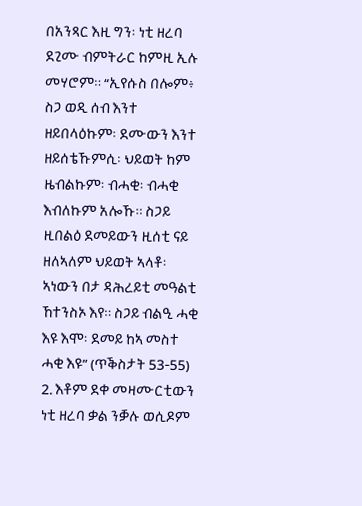በአንጻር እዚ ግን፡ ነቲ ዘረባ ደጊሙ ብምትራር ከምዚ ኢሉ መሃሮም። “ኢየሱስ በሎም፥ ስጋ ወዲ ሰብ እንተ ዘይበላዕኩም፡ ደሙውን እንተ ዘይሰቴኹምሲ፡ ህይወት ከም ዜብልኩም፡ ብሓቂ፡ ብሓቂ እብለኩም አሎኹ። ስጋይ ዚበልዕ ደመይውን ዚሰቲ ናይ ዘለኣለም ህይወት ኣላቶ፡ ኣነውን በታ ዳሕረይቲ መዓልቲ ኸተንስኦ እየ። ስጋይ ብልዒ ሓቂ እዩ እሞ፡ ደመይ ከኣ መስተ ሓቂ እዩ” (ጥቕስታት 53-55)
2. እቶም ደቀ መዛሙርቲውን ነቲ ዘረባ ቃል ንቓሉ ወሲዶም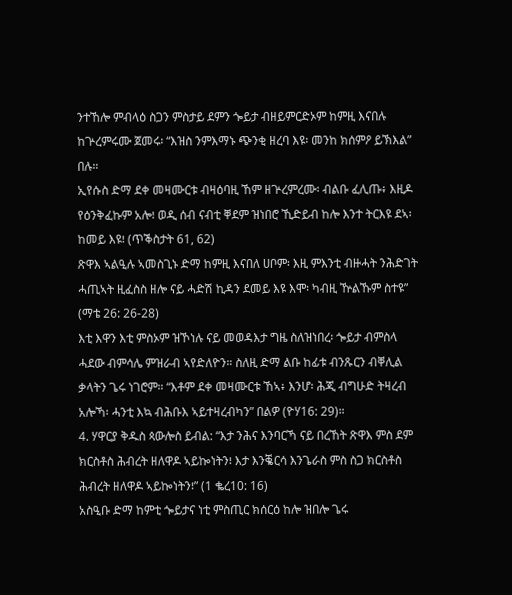ንተኸሎ ምብላዕ ስጋን ምስታይ ደምን ጐይታ ብዘይምርድኦም ከምዚ እናበሉ ከጕረምሩሙ ጀመሩ፡ “እዝስ ንምእማኑ ጭንቂ ዘረባ እዩ፡ መንከ ክሰምዖ ይኽእል” በሉ።
ኢየሱስ ድማ ደቀ መዛሙርቱ ብዛዕባዚ ኸም ዘጕረምረሙ፡ ብልቡ ፈሊጡ፥ እዚዶ የዕንቅፈኩም አሎ፧ ወዲ ሰብ ናብቲ ቐደም ዝነበሮ ኺድይብ ከሎ እንተ ትርእዩ ደኣ፡ ከመይ እዩ፧ (ጥቕስታት 61, 62)
ጽዋእ ኣልዒሉ ኣመስጊኑ ድማ ከምዚ እናበለ ሀቦም፡ እዚ ምእንቲ ብዙሓት ንሕድገት ሓጢኣት ዚፈስስ ዘሎ ናይ ሓድሽ ኪዳን ደመይ እዩ እሞ፡ ካብዚ ዅልኹም ስተዩ” (ማቴ 26: 26-28)
እቲ እዋን እቲ ምስኦም ዝኾነሉ ናይ መወዳእታ ግዜ ስለዝነበረ፡ ጐይታ ብምስላ ሓደው ብምሳሌ ምዝራብ ኣየድለዮን። ስለዚ ድማ ልቡ ከፊቱ ብንጹርን ብቐሊል ቃላትን ጌሩ ነገሮም። “እቶም ደቀ መዛሙርቱ ኸኣ፥ እንሆ፡ ሕጂ ብግሁድ ትዛረብ አሎኻ፡ ሓንቲ እኳ ብሕቡእ ኣይተዛረብካን” በልዎ (ዮሃ16: 29)።
4. ሃዋርያ ቅዱስ ጳውሎስ ይብል: “እታ ንሕና እንባርኻ ናይ በረኸት ጽዋእ ምስ ደም ክርስቶስ ሕብረት ዘለዋዶ ኣይኰነትን፧ እታ እንቘርሳ እንጌራስ ምስ ስጋ ክርስቶስ ሕብረት ዘለዋዶ ኣይኰነትን፧” (1 ቈረ10: 16)
አስዒቡ ድማ ከምቲ ጐይታና ነቲ ምስጢር ክሰርዕ ከሎ ዝበሎ ጌሩ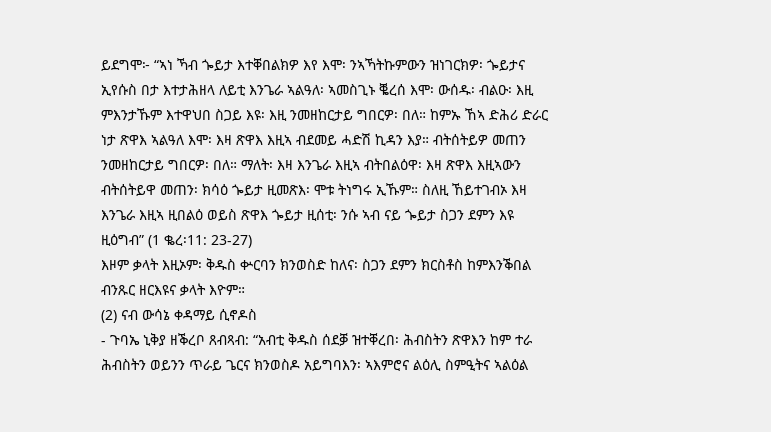ይደግሞ፦ “ኣነ ኻብ ጐይታ እተቐበልክዎ እየ እሞ፡ ንኣኻትኩምውን ዝነገርክዎ፡ ጐይታና ኢየሱስ በታ እተታሕዘላ ለይቲ እንጌራ ኣልዓለ፡ ኣመስጊኑ ቘረሰ እሞ፡ ውሰዱ፡ ብልዑ፡ እዚ ምእንታኹም እተዋህበ ስጋይ እዩ፡ እዚ ንመዘከርታይ ግበርዎ፡ በለ። ከምኡ ኸኣ ድሕሪ ድራር ነታ ጽዋእ ኣልዓለ እሞ፡ እዛ ጽዋእ እዚኣ ብደመይ ሓድሽ ኪዳን እያ። ብትሰትይዎ መጠን ንመዘከርታይ ግበርዎ፡ በለ። ማለት፡ እዛ እንጌራ እዚኣ ብትበልዕዋ፡ እዛ ጽዋእ እዚኣውን ብትሰትይዋ መጠን፡ ክሳዕ ጐይታ ዚመጽእ፡ ሞቱ ትነግሩ ኢኹም። ስለዚ ኸይተገብኦ እዛ እንጌራ እዚኣ ዚበልዕ ወይስ ጽዋእ ጐይታ ዚሰቲ፡ ንሱ ኣብ ናይ ጐይታ ስጋን ደምን እዩ ዚዕግብ” (1 ቈረ፡11: 23-27)
እዞም ቃላት እዚኦም፡ ቅዱስ ቍርባን ክንወስድ ከለና፡ ስጋን ደምን ክርስቶስ ከምእንቕበል ብንጹር ዘርእዩና ቃላት እዮም።
(2) ናብ ውሳኔ ቀዳማይ ሲኖዶስ
- ጉባኤ ኒቅያ ዘቕረቦ ጸብጻብ: “አብቲ ቅዱስ ሰደቓ ዝተቐረበ፡ ሕብስትን ጽዋእን ከም ተራ ሕብስትን ወይንን ጥራይ ጌርና ክንወስዶ አይግባእን፡ ኣእምሮና ልዕሊ ስምዒትና ኣልዕል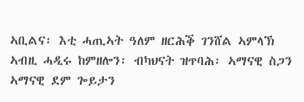ኣቢልና፡ እቲ ሓጢኣት ዓለም ዘርሕቕ ገንሸል ኣምላኽ ኣብዚ ሓዲሩ ከምዘሎን፡ ብካህናት ዝጥባሕ፡ ኣማናዊ ስጋን ኣማናዊ ደም ጐይታን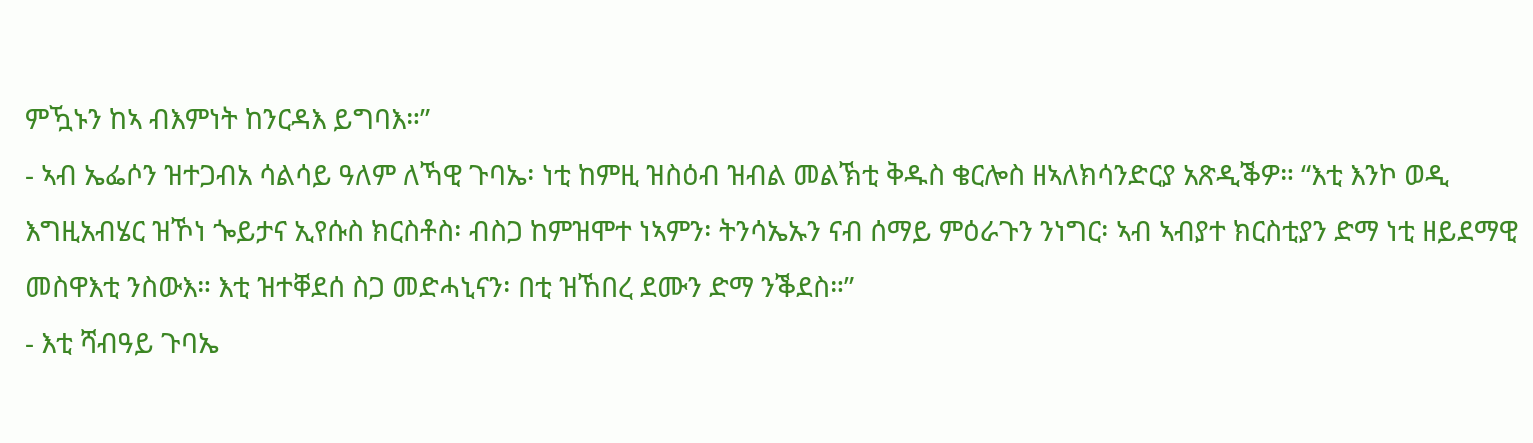ምዃኑን ከኣ ብእምነት ከንርዳእ ይግባእ።”
- ኣብ ኤፌሶን ዝተጋብአ ሳልሳይ ዓለም ለኻዊ ጉባኤ፡ ነቲ ከምዚ ዝስዕብ ዝብል መልኽቲ ቅዱስ ቄርሎስ ዘኣለክሳንድርያ አጽዲቕዎ። “እቲ እንኮ ወዲ እግዚአብሄር ዝኾነ ጐይታና ኢየሱስ ክርስቶስ፡ ብስጋ ከምዝሞተ ነኣምን፡ ትንሳኤኡን ናብ ሰማይ ምዕራጉን ንነግር፡ ኣብ ኣብያተ ክርስቲያን ድማ ነቲ ዘይደማዊ መስዋእቲ ንስውእ። እቲ ዝተቐደሰ ስጋ መድሓኒናን፡ በቲ ዝኸበረ ደሙን ድማ ንቕደስ።”
- እቲ ሻብዓይ ጉባኤ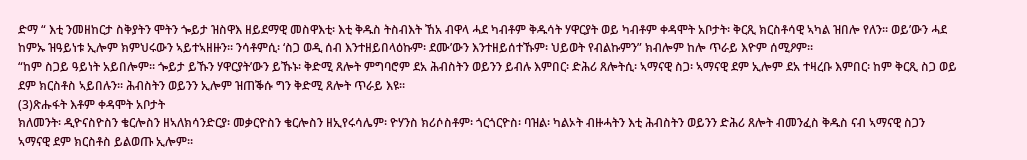ድማ “ እቲ ንመዘከርታ ስቅያትን ሞትን ጐይታ ዝስዋእ ዘይደማዊ መስዋእቲ፡ እቲ ቅዱስ ትስብእት ኸአ ብዋላ ሓደ ካብቶም ቅዱሳት ሃዋርያት ወይ ካብቶም ቀዳሞት አቦታት፡ ቅርጺ ክርስቶሳዊ ኣካል ዝበሎ የለን። ወይ’ውን ሓደ ከምኡ ዝዓይነቱ ኢሎም ክምህሩውን ኣይተኣዘዙን። ንሳቶምሲ፡ ‘ስጋ ወዲ ሰብ እንተዘይበላዕኩም፡ ደሙ’ውን እንተዘይሰተኹም፡ ህይወት የብልኩምን” ክብሎም ከሎ ጥራይ እዮም ሰሚዖም።
“ከም ስጋይ ዓይነት አይበሎም። ጐይታ ይኹን ሃዋርያት’ውን ይኹኑ፡ ቅድሚ ጸሎት ምግባሮም ደአ ሕብስትን ወይንን ይብሉ እምበር፡ ድሕሪ ጸሎትሲ፡ ኣማናዊ ስጋ፡ ኣማናዊ ደም ኢሎም ደአ ተዛረቡ እምበር፡ ከም ቅርጺ ስጋ ወይ ደም ክርስቶስ ኣይበሉን። ሕብስትን ወይንን ኢሎም ዝጠቕሱ ግን ቅድሚ ጸሎት ጥራይ እዩ።
(3)ጽሑፋት እቶም ቀዳሞት አቦታት
ክለመንት፡ ዲዮናስዮስን ቄርሎስን ዘኣለክሳንድርያ፡ መቃርዮስን ቄርሎስን ዘኢየሩሳሌም፡ ዮሃንስ ክሪሶስቶም፡ ጎርጎርዮስ፡ ባዝል፡ ካልኦት ብዙሓትን እቲ ሕብስትን ወይንን ድሕሪ ጸሎት ብመንፈስ ቅዱስ ናብ ኣማናዊ ስጋን ኣማናዊ ደም ክርስቶስ ይልወጡ ኢሎም።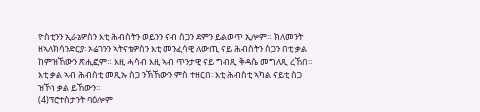ዮስቲንን ኢራኔዎስን እቲ ሕብስትን ወይንን ናብ ስጋን ደምን ይልወጥ ኢሎም። ክለመንት ዘኣለክሳንድርያ፡ ኦሬገንን ኣትናቴዎስን እቲ መንፈሳዊ ለውጢ ናይ ሕብስትን ስጋን በቲ ቃል ከምዝኸውን ጽሒፎም። እዚ ሓሳብ እዚ ኣብ ጥንታዊ ናይ ግብጺ ቅዳሴ መግለጺ ረኸበ። እቲ ቃል ኣብ ሕብስቲ መጺኡ ስጋ ንኽኸውን ምስ ተዘርበ፡ እቲ ሕብስቲ ኣካል ናይቲ ስጋ ዝኾነ ቃል ይኸውን።
(4)ፕሮተስታንት ባዕሎም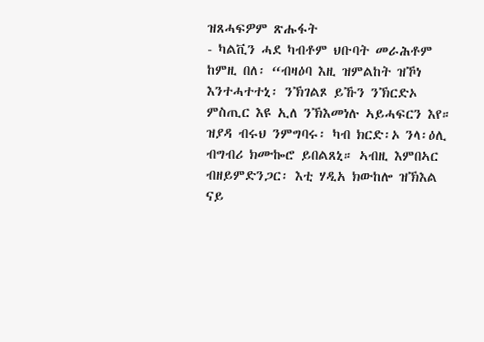ዝጸሓፍዎም ጽሑፋት
- ካልቪን ሓደ ካብቶም ህቡባት መራሕቶም ከምዚ በለ፡ “ብዛዕባ እዚ ዝምልከት ዝኾነ እንተሓተተኒ፡ ንኽገልጾ ይኹን ንኽርድኦ ምስጢር እዩ ኢለ ንኽእመነሉ ኣይሓፍርን እየ። ዝያዳ ብሩህ ንምግባሩ፡ ካብ ክርድ፡ኦ ንላ፡ዕሊ ብግብሪ ክሙኰሮ ይበልጸኒ። ኣብዚ እምበኣር ብዘይምድንጋር፡ እቲ ሃዲአ ክውከሎ ዝኽእል ናይ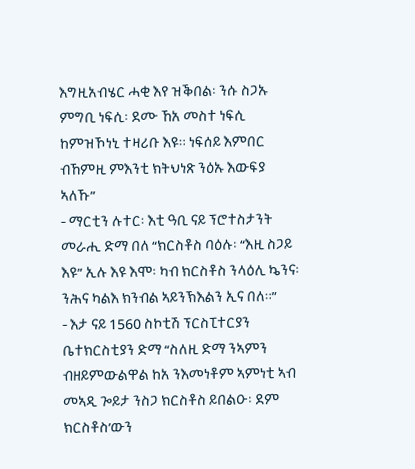እግዚአብሄር ሓቂ እየ ዝቕበል፡ ንሱ ስጋኡ ምግቢ ነፍሲ፡ ደሙ ኸአ መስተ ነፍሲ ከምዝኾነኒ ተዛሪቡ እዩ። ነፍሰይ እምበር ብኸምዚ ምእንቲ ክትህነጽ ንዕኡ እውፍያ ኣለኹ”
- ማርቲን ሉተር፡ እቲ ዓቢ ናይ ፕሮተስታንት መራሒ ድማ በለ “ክርስቶስ ባዕሉ፡ “እዚ ስጋይ እዩ” ኢሉ እዩ እሞ፡ ካብ ክርስቶስ ንላዕሊ ኴንና፡ ንሕና ካልእ ክንብል ኣይንኽእልን ኢና በለ።”
- እታ ናይ 1560 ስኮቲሽ ፕርስፒተርያን ቤተክርስቲያን ድማ “ስለዚ ድማ ንኣምን ብዘይምውልዋል ከአ ንእመነቶም ኣምነቲ ኣብ መኣዲ ጐይታ ንስጋ ክርስቶስ ይበልዑ፡ ደም ክርስቶስ’ውን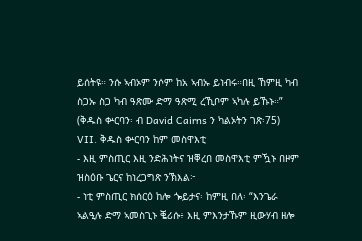ይሰትዩ። ንሱ ኣብኦም ንሶም ከአ ኣብኡ ይነብሩ።በዚ ኸምዚ ካብ ስጋኡ ስጋ ካብ ዓጽሙ ድማ ዓጽሚ ረኺቦም ኣካሉ ይኹኑ።” (ቅዱስ ቍርባን፡ ብ David Cairns ን ካልኦትን ገጽ፡75)
VII. ቅዱስ ቍርባን ከም መስዋእቲ
- እዚ ምስጢር እዚ ንድሕነትና ዝቐረበ መስዋእቲ ምዃኑ በዞም ዝስዕቡ ጌርና ከነረጋግጽ ንኽእል፦
- ነቲ ምስጢር ክሰርዕ ከሎ ጐይታና፡ ከምዚ በለ፡ “እንጌራ ኣልዒሉ ድማ ኣመስጊኑ ቘሪሱ፥ እዚ ምእንታኹም ዚውሃብ ዘሎ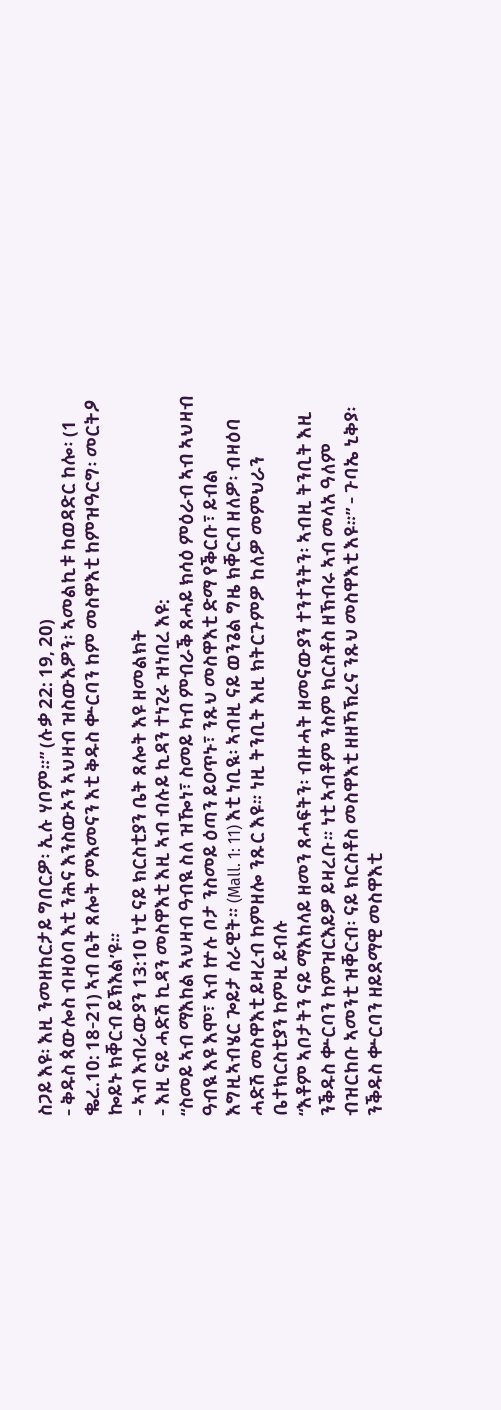ስጋይ እዩ፡ እዚ ንመዘከርታይ ግበርዎ፡ ኢሉ ሃቦም።” (ሉቃ 22: 19, 20)
- ቅዱስ ጳውሎስ ብዛዕባ እቲ ንሕና እንስውኦን ኣህዛብ ዝስውእዎን፡ ኣመልኪቱ ከወዳድር ከሎ፡ (1 ቈረ.10: 18-21) ኣብ ቤት ጸሎት ምእመናን እቲ ቅዱስ ቍርባን ከም መስዋእቲ ከምዝዓርግ፡ መርትዖ ኰይኑ ክቐርብ ይኽእል’ዩ።
- ኣብ እብራውያን 13:10 ነቲ ናይ ክርስቲያን ቤት ጸሎት እዩ ዘመልክት
- እዚ ናይ ሓድሽ ኪዳን መስዋእቲ እዚ ኣብ ብሉይ ኪዳን ተነጊሩ ዝነበረ እዩ:
“ስመይ ኣብ ማእከል ኣህዛብ ዓብዪ ስለ ዝዀነ፣ ስመይ ካብ ምብራቕ ጸሓይ ክሳዕ ምዕራብ ኣብ ኣህዛብ ዓብዪ እዩ እሞ፣ ኣብ ኵሉ ቦታ ንስመይ ዕጣን ይዐጥኑ፣ ንጹህ መስዋእቲ ድማ የቕርቡ፣ ይብል እግዚኣብሄር ጐይታ ሰራዊት። (Mall. 1: 11) እቲ ነቢዪ፡ ኣብዚ ናይ ወንጌል ግዜ ክቐርብ ዘለዎ፡ ብዛዕባ ሓድሽ መስዋእቲ ይዛረብ ከምዘሎ ንጹር እዩ። ነዚ ትንቢት እዚ ክትርጉምዎ ከለዎ መምህራን ቤተክርስቲያን ከምዚ ይብሉ
“እቶም ኣቦታትን ናይ ማእከላይ ዘመን ጸሓፍትን፡ ብዙሓት ዘመናውያን ተንተንትን፡ ኣብዚ ትንቢት እዚ ንቕዱስ ቍርባን ከምዝርእይዎ ይዛረቡ። ነቲ ኣብቶም ንስም ክርስቶስ ዘኽብሩ ኣብ መላአ ዓለም ብዝርከቡ ኣመንቲ ዝቐርብ፡ ናይ ክርስቶስ መስዋእቲ ዘዘኻኽረና ንጹህ መስዋእቲ እዩ።” - ጉባኤ ኒቅያ፡ ንቕዱስ ቍርባን ዘይደማዊ መስዋእቲ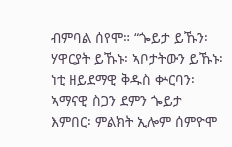ብምባል ሰየሞ። “ጐይታ ይኹን፡ ሃዋርያት ይኹኑ፡ ኣቦታትውን ይኹኑ፡ ነቲ ዘይደማዊ ቅዱስ ቍርባን፡ ኣማናዊ ስጋን ደምን ጐይታ እምበር፡ ምልክት ኢሎም ሰምዮሞ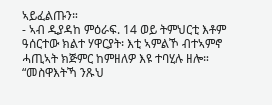ኣይፈልጡን።
- ኣብ ዲያዳከ ምዕራፍ. 14 ወይ ትምህርቲ እቶም ዓሰርተው ክልተ ሃዋርያት፡ እቲ ኣምልኾ ብተኣምኖ ሓጢኣት ክጅምር ከምዘለዎ እዩ ተባሂሉ ዘሎ። “መስዋእትኻ ንጹህ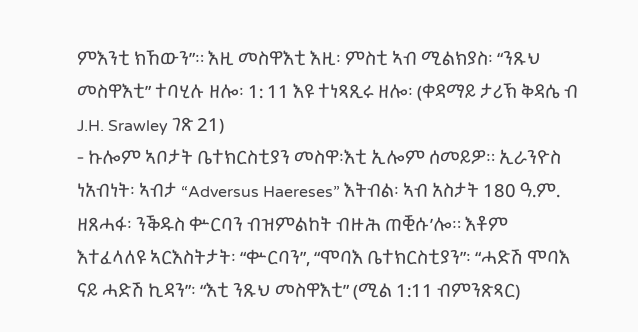ምእንቲ ክኸውን”። እዚ መስዋእቲ እዚ፡ ምስቲ ኣብ ሚልክያስ፡ “ንጹህ መስዋእቲ” ተባሂሉ ዘሎ፡ 1: 11 እዩ ተነጻጺሩ ዘሎ፡ (ቀዳማይ ታሪኽ ቅዳሴ ብ J.H. Srawley ገጽ 21)
- ኩሎም ኣቦታት ቤተክርስቲያን መስዋ፡እቲ ኢሎም ሰመይዎ። ኢራንዮስ ነአብነት፡ ኣብታ “Adversus Haereses” እትብል፡ ኣብ አስታት 180 ዓ.ም. ዘጸሓፋ፡ ንቕዱስ ቍርባን ብዝምልከት ብዙሕ ጠቒሱ’ሎ። እቶም እተፈላለዩ ኣርእስትታት፡ “ቍርባን”, “ሞባእ ቤተክርስቲያን”፡ “ሓድሽ ሞባእ ናይ ሓድሽ ኪዳን”፡ “እቲ ንጹህ መስዋእቲ” (ሚል 1:11 ብምንጽጻር)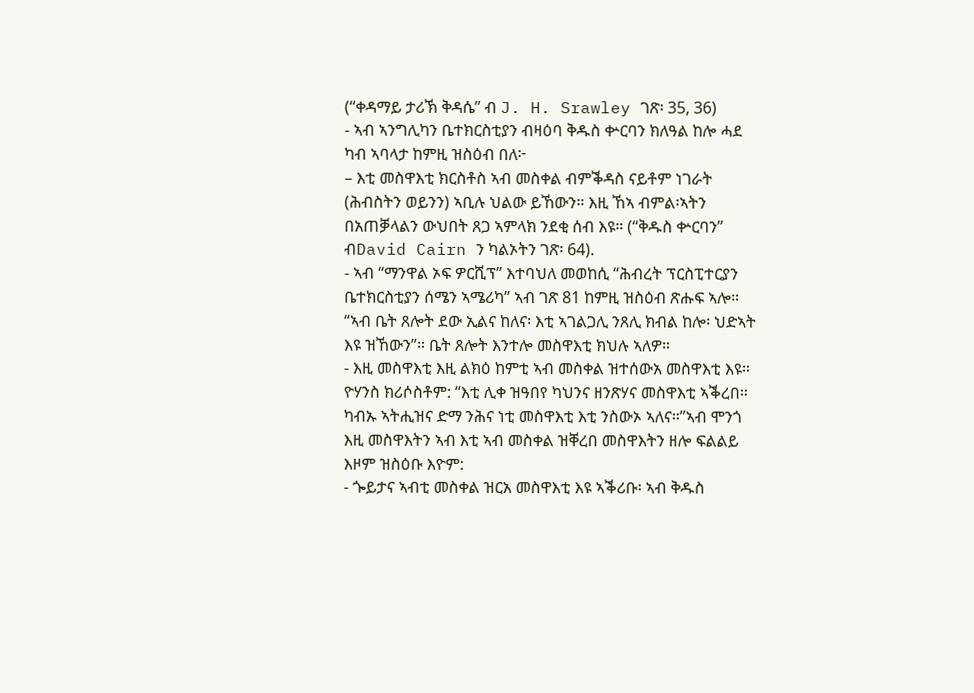(“ቀዳማይ ታሪኽ ቅዳሴ” ብ J. H. Srawley ገጽ፡ 35, 36)
- ኣብ ኣንግሊካን ቤተክርስቲያን ብዛዕባ ቅዱስ ቍርባን ክለዓል ከሎ ሓደ ካብ ኣባላታ ከምዚ ዝስዕብ በለ፦
– እቲ መስዋእቲ ክርስቶስ ኣብ መስቀል ብምቕዳስ ናይቶም ነገራት (ሕብስትን ወይንን) ኣቢሉ ህልው ይኸውን። እዚ ኸኣ ብምል፡ኣትን በአጠቓላልን ውህበት ጸጋ ኣምላክ ንደቂ ሰብ እዩ። (“ቅዱስ ቍርባን” ብDavid Cairn ን ካልኦትን ገጽ፡ 64).
- ኣብ “ማንዋል ኦፍ ዎርሺፕ” እተባህለ መወከሲ “ሕብረት ፕርስፒተርያን ቤተክርስቲያን ሰሜን ኣሜሪካ” ኣብ ገጽ 81 ከምዚ ዝስዕብ ጽሑፍ ኣሎ።
“ኣብ ቤት ጸሎት ደው ኢልና ከለና፡ እቲ ኣገልጋሊ ንጸሊ ክብል ከሎ፡ ህድኣት እዩ ዝኸውን”። ቤት ጸሎት እንተሎ መስዋእቲ ክህሉ ኣለዎ።
- እዚ መስዋእቲ እዚ ልክዕ ከምቲ ኣብ መስቀል ዝተሰውአ መስዋእቲ እዩ። ዮሃንስ ክሪሶስቶም: “እቲ ሊቀ ዝዓበየ ካህንና ዘንጽሃና መስዋእቲ ኣቕረበ። ካብኡ ኣትሒዝና ድማ ንሕና ነቲ መስዋእቲ እቲ ንስውኦ ኣለና።”ኣብ ሞንጎ እዚ መስዋእትን ኣብ እቲ ኣብ መስቀል ዝቐረበ መስዋእትን ዘሎ ፍልልይ እዞም ዝስዕቡ እዮም:
- ጐይታና ኣብቲ መስቀል ዝርአ መስዋእቲ እዩ ኣቕሪቡ፡ ኣብ ቅዱስ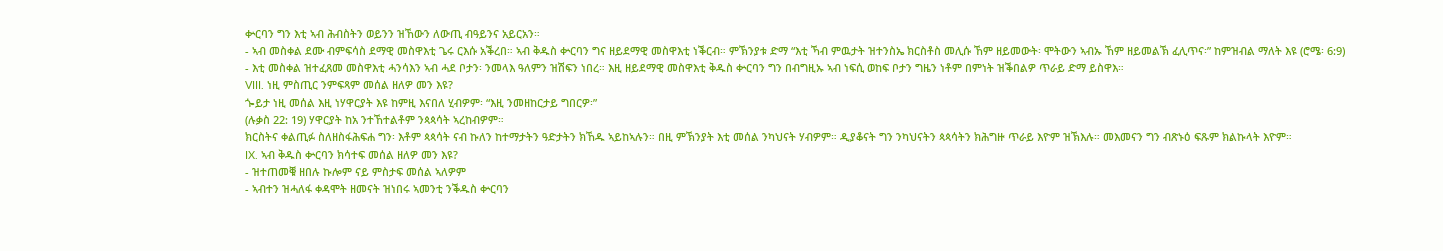ቍርባን ግን እቲ ኣብ ሕብስትን ወይንን ዝኸውን ለውጢ ብዓይንና አይርአን።
- ኣብ መስቀል ደሙ ብምፍሳስ ደማዊ መስዋእቲ ጌሩ ርእሱ አቕረበ። ኣብ ቅዱስ ቍርባን ግና ዘይደማዊ መስዋእቲ ነቕርብ። ምኽንያቱ ድማ “እቲ ኻብ ምዉታት ዝተንስኤ ክርስቶስ መሊሱ ኸም ዘይመውት፡ ሞትውን ኣብኡ ኸም ዘይመልኽ ፈሊጥና፡” ከምዝብል ማለት እዩ (ሮሜ፡ 6:9)
- እቲ መስቀል ዝተፈጸመ መስዋእቲ ሓንሳእን ኣብ ሓደ ቦታን፡ ንመላእ ዓለምን ዝሽፍን ነበረ። እዚ ዘይደማዊ መስዋእቲ ቅዱስ ቍርባን ግን በብግዚኡ ኣብ ነፍሲ ወከፍ ቦታን ግዜን ነቶም በምነት ዝቕበልዎ ጥራይ ድማ ይስዋእ።
VIII. ነዚ ምስጢር ንምፍጻም መሰል ዘለዎ መን እዩ?
ጐይታ ነዚ መሰል እዚ ነሃዋርያት እዩ ከምዚ እናበለ ሂብዎም፡ “እዚ ንመዘከርታይ ግበርዎ፡”
(ሉቃስ 22: 19) ሃዋርያት ከአ ንተኸተልቶም ንጳጳሳት ኣረከብዎም።
ክርስትና ቀልጢፉ ስለዘስፋሕፍሐ ግን፡ እቶም ጳጳሳት ናብ ኩለን ከተማታትን ዓድታትን ክኸዱ ኣይከኣሉን። በዚ ምኽንያት እቲ መሰል ንካህናት ሃብዎም። ዲያቆናት ግን ንካህናትን ጳጳሳትን ክሕግዙ ጥራይ እዮም ዝኽእሉ። መእመናን ግን ብጽኑዕ ፍጹም ክልኩላት እዮም።
IX. ኣብ ቅዱስ ቍርባን ክሳተፍ መሰል ዘለዎ መን እዩ?
- ዝተጠመቑ ዘበሉ ኩሎም ናይ ምስታፍ መሰል ኣለዎም
- ኣብተን ዝሓለፋ ቀዳሞት ዘመናት ዝነበሩ ኣመንቲ ንቕዱስ ቍርባን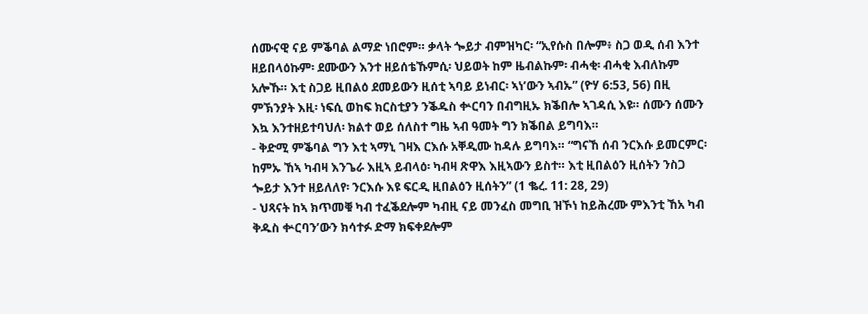ሰሙናዊ ናይ ምቕባል ልማድ ነበሮም። ቃላት ጐይታ ብምዝካር፡ “ኢየሱስ በሎም፥ ስጋ ወዲ ሰብ እንተ ዘይበላዕኩም፡ ደሙውን እንተ ዘይሰቴኹምሲ፡ ህይወት ከም ዜብልኩም፡ ብሓቂ፡ ብሓቂ እብለኩም አሎኹ። እቲ ስጋይ ዚበልዕ ደመይውን ዚሰቲ ኣባይ ይነብር፡ ኣነ’ውን ኣብኡ” (ዮሃ 6:53, 56) በዚ ምኽንያት እዚ፡ ነፍሲ ወከፍ ክርስቲያን ንቕዱስ ቍርባን በብግዚኡ ክቕበሎ ኣገዳሲ እዩ። ሰሙን ሰሙን እኳ እንተዘይተባህለ፡ ክልተ ወይ ሰለስተ ግዜ ኣብ ዓመት ግን ክቕበል ይግባእ።
- ቅድሚ ምቕባል ግን እቲ ኣማኒ ገዛእ ርእሱ አቐዲሙ ከዳሉ ይግባእ። “ግናኸ ሰብ ንርእሱ ይመርምር፡ ከምኡ ኸኣ ካብዛ እንጌራ እዚኣ ይብላዕ፡ ካብዛ ጽዋእ እዚኣውን ይስተ። እቲ ዚበልዕን ዚሰትን ንስጋ ጐይታ እንተ ዘይለለየ፡ ንርእሱ እዩ ፍርዲ ዚበልዕን ዚሰትን” (1 ቈረ. 11: 28, 29)
- ህጻናት ከኣ ክጥመቑ ካብ ተፈቕደሎም ካብዚ ናይ መንፈስ መግቢ ዝኾነ ከይሕረሙ ምእንቲ ኸአ ካብ ቅዱስ ቍርባን’ውን ክሳተፉ ድማ ክፍቀደሎም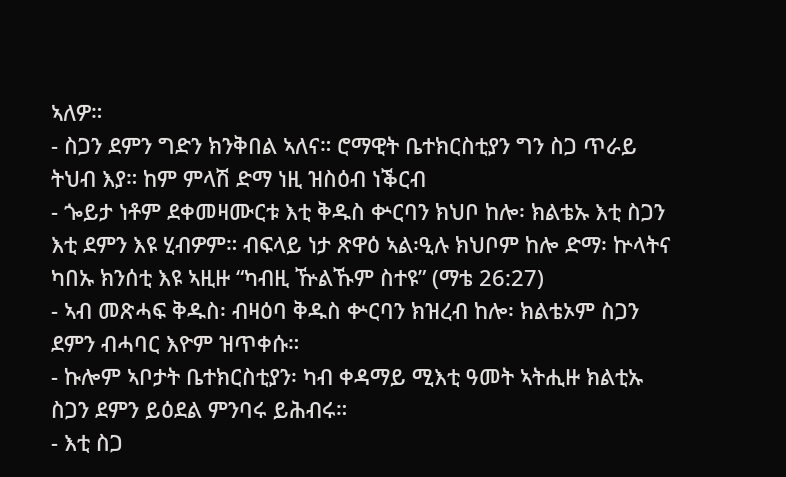ኣለዎ።
- ስጋን ደምን ግድን ክንቅበል ኣለና። ሮማዊት ቤተክርስቲያን ግን ስጋ ጥራይ ትህብ እያ። ከም ምላሽ ድማ ነዚ ዝስዕብ ነቕርብ
- ጐይታ ነቶም ደቀመዛሙርቱ እቲ ቅዱስ ቍርባን ክህቦ ከሎ፡ ክልቴኡ እቲ ስጋን እቲ ደምን እዩ ሂብዎም። ብፍላይ ነታ ጽዋዕ ኣል፡ዒሉ ክህቦም ከሎ ድማ፡ ኵላትና ካበኡ ክንሰቲ እዩ ኣዚዙ “ካብዚ ዅልኹም ስተዩ” (ማቴ 26:27)
- ኣብ መጽሓፍ ቅዱስ፡ ብዛዕባ ቅዱስ ቍርባን ክዝረብ ከሎ፡ ክልቴኦም ስጋን ደምን ብሓባር እዮም ዝጥቀሱ።
- ኩሎም ኣቦታት ቤተክርስቲያን፡ ካብ ቀዳማይ ሚእቲ ዓመት ኣትሒዙ ክልቲኡ ስጋን ደምን ይዕደል ምንባሩ ይሕብሩ።
- እቲ ስጋ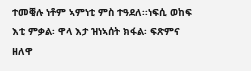ተመቒሉ ነቶም ኣምነቲ ምስ ተዓደለ፡፡ነፍሲ ወከፍ እቲ ምቃል፡ ዋላ እታ ዝነኣሰት ክፋል፡ ፍጽምና ዘለዋ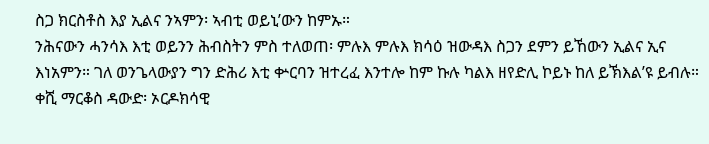ስጋ ክርስቶስ እያ ኢልና ንኣምን፡ ኣብቲ ወይኒ’ውን ከምኡ።
ንሕናውን ሓንሳእ እቲ ወይንን ሕብስትን ምስ ተለወጠ፡ ምሉእ ምሉእ ክሳዕ ዝውዳእ ስጋን ደምን ይኸውን ኢልና ኢና እነአምን። ገለ ወንጌላውያን ግን ድሕሪ እቲ ቍርባን ዝተረፈ እንተሎ ከም ኩሉ ካልእ ዘየድሊ ኮይኑ ከለ ይኽእል’ዩ ይብሉ።
ቀሺ ማርቆስ ዳውድ፡ ኦርዶክሳዊ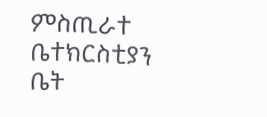ምስጢራተ ቤተክርስቲያን
ቤት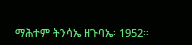ማሕተም ትንሳኤ ዘጉባኤ፡ 1952።